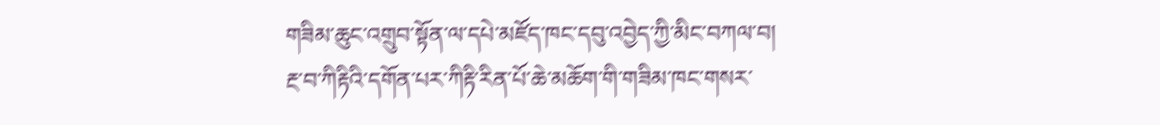གཟིམ་ཆུང་འགྲུབ་སྟོན་ལ་དཔེ་མཛོད་ཁང་དབུ་འབྱེད་ཀྱི་མིང་བཀལ་བ།
རྔ་བ་ཀིརྟིའི་དགོན་པར་ཀིརྟི་རིན་པོ་ཆེ་མཆོག་གི་གཟིམ་ཁང་གསར་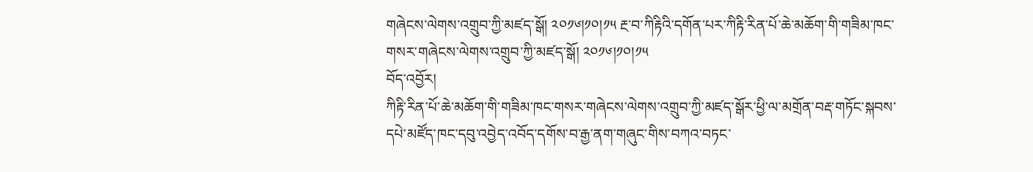གཞེངས་ལེགས་འགྲུབ་ཀྱི་མཛད་སྒོ། ༢༠༡༦།༡༠།༡༥ རྔ་བ་ཀིརྟིའི་དགོན་པར་ཀིརྟི་རིན་པོ་ཆེ་མཆོག་གི་གཟིམ་ཁང་གསར་གཞེངས་ལེགས་འགྲུབ་ཀྱི་མཛད་སྒོ། ༢༠༡༦།༡༠།༡༥
བོད་འབྱོར།
ཀིརྟི་རིན་པོ་ཆེ་མཆོག་གི་གཟིམ་ཁང་གསར་གཞེངས་ལེགས་འགྲུབ་ཀྱི་མཛད་སྒོར་ཕྱི་ལ་མགྲོན་བརྡ་གཏོང་སྐབས་དཔེ་མཛོད་ཁང་དབུ་འབྱེད་འབོད་དགོས་བ་རྒྱ་ནག་གཞུང་གིས་བཀའ་བཏང་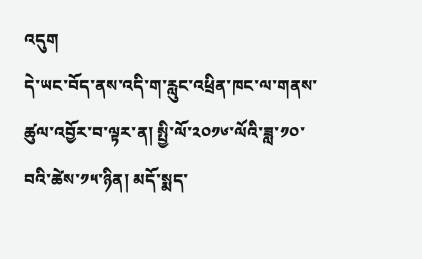འདུག
དེ་ཡང་བོད་ནས་འདི་ག་རླུང་འཕྲིན་ཁང་ལ་གནས་ཚུལ་འབྱོར་བ་ལྟར་ན། སྤྱི་ལོ་༢༠༡༦་ལོའི་ཟླ་༡༠་བའི་ཚེས་༡༥་ཉིན། མདོ་སྨད་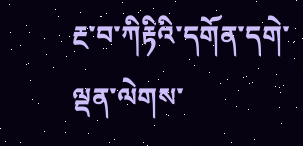རྔ་བ་ཀིརྟིའི་དགོན་དགེ་ལྡན་ལེགས་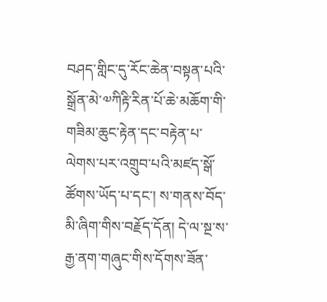བཤད་གླིང་དུ་རོང་ཆེན་བསྟན་པའི་སྒྲོན་མེ་༧ཀིརྟི་རིན་པོ་ཆེ་མཆོག་གི་གཟིམ་ཆུང་རྟེན་དང་བརྟེན་པ་ལེགས་པར་འགྲུབ་པའི་མཛད་སྒོ་ཚོགས་ཡོད་པ་དང་། ས་གནས་བོད་མི་ཞིག་གིས་བརྗོད་དོན། དེ་ལ་སྔ་ས་རྒྱ་ནག་གཞུང་གིས་དོགས་ཟོན་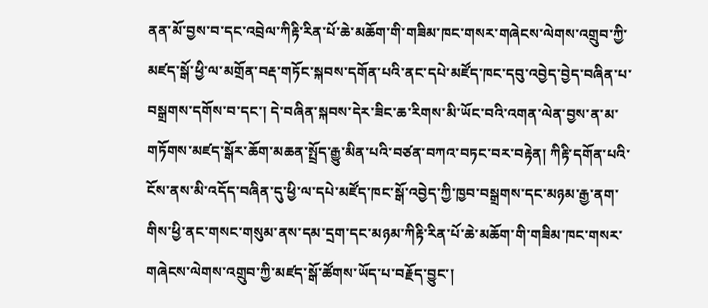ནན་མོ་བྱས་བ་དང་འབྲེལ་ཀིརྟི་རིན་པོ་ཆེ་མཆོག་གི་གཟིམ་ཁང་གསར་གཞེངས་ལེགས་འགྲུབ་ཀྱི་མཛད་སྒོ་ཕྱི་ལ་མགྲོན་བརྡ་གཏོང་སྐབས་དགོན་པའི་ནང་དཔེ་མཛོད་ཁང་དབུ་འབྱེད་བྱེད་བཞིན་པ་བསྒྲགས་དགོས་བ་དང་། དེ་བཞིན་སྐབས་དེར་ཟིང་ཆ་རིགས་མི་ཡོང་བའི་འགན་ལེན་བྱས་ན་མ་གཏོགས་མཛད་སྒོར་ཆོག་མཆན་སྤྲོད་རྒྱུ་མིན་པའི་བཙན་བཀའ་བཏང་བར་བརྟེན། ཀིརྟི་དགོན་པའི་ངོས་ནས་མི་འདོད་བཞིན་དུ་ཕྱི་ལ་དཔེ་མཛོད་ཁང་སྒོ་འབྱེད་ཀྱི་ཁྱབ་བསྒྲགས་དང་མཉམ་རྒྱ་ནག་གིས་ཕྱི་ནང་གསང་གསུམ་ནས་དམ་དྲག་དང་མཉམ་ཀིརྟི་རིན་པོ་ཆེ་མཆོག་གི་གཟིམ་ཁང་གསར་གཞེངས་ལེགས་འགྲུབ་ཀྱི་མཛད་སྒོ་ཚོགས་ཡོད་པ་བརྗོད་བྱུང་།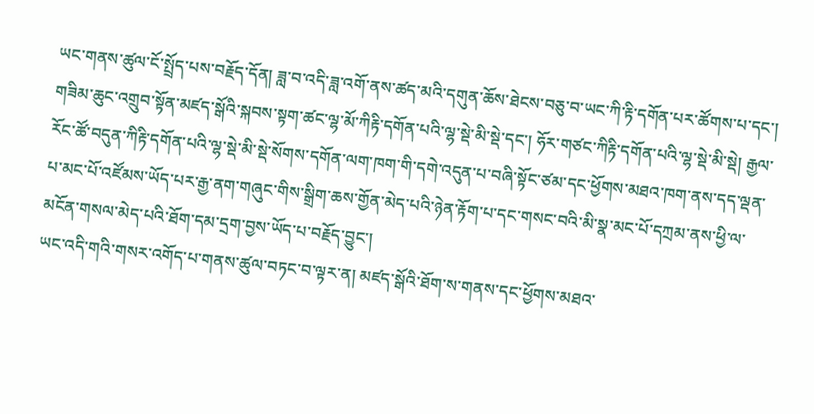ཡང་གནས་ཚུལ་ངོ་སྤྲོད་པས་བརྗོད་དོན། ཟླ་བ་འདི་ཟླ་འགོ་ནས་ཚད་མའི་དགུན་ཆོས་ཐེངས་བཅུ་བ་ཡང་ཀི་རྟི་དགོན་པར་ཚོགས་པ་དང་། གཟིམ་ཆུང་འགྲུབ་སྟོན་མཛད་སྒོའི་སྐབས་སྟག་ཚང་ལྷ་མོ་ཀིརྟི་དགོན་པའི་ལྷ་སྡེ་མི་སྡེ་དང་། ཧོར་གཙང་ཀིརྟི་དགོན་པའི་ལྷ་སྡེ་མི་སྡེ། རྒྱལ་རོང་ཚོ་བདུན་ཀིརྟི་དགོན་པའི་ལྷ་སྡེ་མི་སྡེ་སོགས་དགོན་ལག་ཁག་གི་དགེ་འདུན་པ་བཞི་སྟོང་ཙམ་དང་ཕྱོགས་མཐའ་ཁག་ནས་དད་ལྡན་པ་མང་པོ་འཛོམས་ཡོད་པར་རྒྱ་ནག་གཞུང་གིས་སྒྲིག་ཆས་གྱོན་མེད་པའི་ཉེན་རྟོག་པ་དང་གསང་བའི་མི་སྣ་མང་པོ་དཀྲམ་ནས་ཕྱི་ལ་མངོན་གསལ་མེད་པའི་ཐོག་དམ་དྲག་བྱས་ཡོད་པ་བརྗོད་བྱུང་།
ཡང་འདི་གའི་གསར་འགོད་པ་གནས་ཚུལ་བཏང་བ་ལྟར་ན། མཛད་སྒོའི་ཐོག་ས་གནས་དང་ཕྱོགས་མཐའ་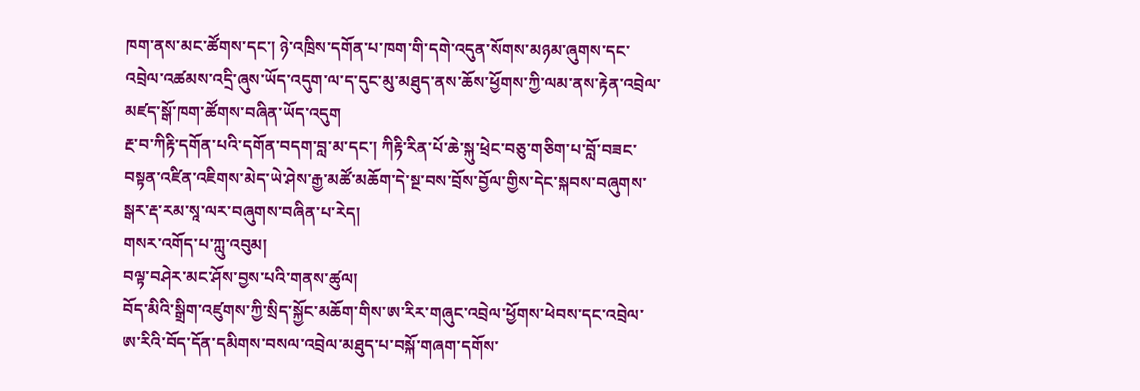ཁག་ནས་མང་ཚོགས་དང་། ཉེ་འཁྲིས་དགོན་པ་ཁག་གི་དགེ་འདུན་སོགས་མཉམ་ཞུགས་དང་འབྲེལ་འཚམས་འདྲི་ཞུས་ཡོད་འདུག་ལ་ད་དུང་མུ་མཐུད་ནས་ཆོས་ཕྱོགས་ཀྱི་ལམ་ནས་རྟེན་འབྲེལ་མཛད་སྒོ་ཁག་ཚོགས་བཞིན་ཡོད་འདུག
རྔ་བ་ཀིརྟི་དགོན་པའི་དགོན་བདག་བླ་མ་དང་། ཀིརྟི་རིན་པོ་ཆེ་སྐུ་ཕྲེང་བཅུ་གཅིག་པ་བློ་བཟང་བསྟན་འཛིན་འཇིགས་མེད་ཡེ་ཤེས་རྒྱ་མཚོ་མཆོག་དེ་སྔ་བས་བྲོས་བྱོལ་གྱིས་དེང་སྐབས་བཞུགས་སྒར་རྡ་རམ་སཱ་ལར་བཞུགས་བཞིན་པ་རེད།
གསར་འགོད་པ་ཀླུ་འབུམ།
བལྟ་བཤེར་མང་ཤོས་བྱས་པའི་གནས་ཚུལ།
བོད་མིའི་སྒྲིག་འཛུགས་ཀྱི་སྲིད་སྐྱོང་མཆོག་གིས་ཨ་རིར་གཞུང་འབྲེལ་ཕྱོགས་ཕེབས་དང་འབྲེལ་ཨ་རིའི་བོད་དོན་དམིགས་བསལ་འབྲེལ་མཐུད་པ་བསྐོ་གཞག་དགོས་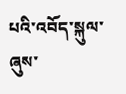པའི་འབོད་སྐུལ་ཞུས་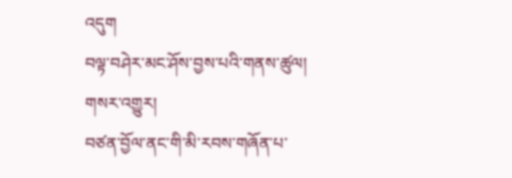འདུག
བལྟ་བཤེར་མང་ཤོས་བྱས་པའི་གནས་ཚུལ།
གསར་འགྱུར།
བཙན་བྱོལ་ནང་གི་མི་རབས་གཞོན་པ་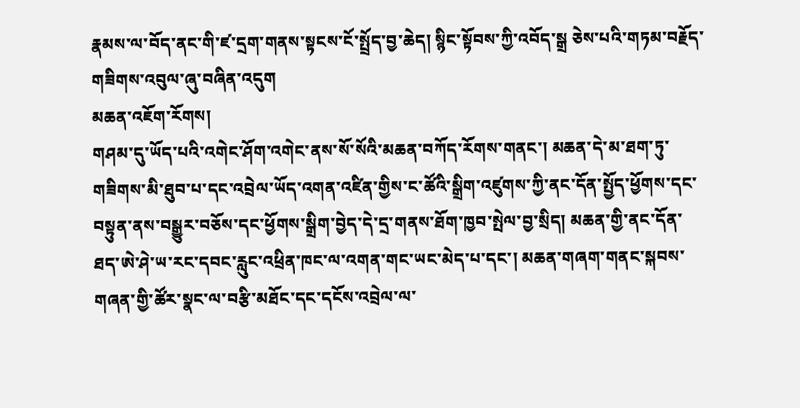རྣམས་ལ་བོད་ནང་གི་ཛ་དྲག་གནས་སྟངས་ངོ་སྤྲོད་བྱ་ཆེད། སྙིང་སྟོབས་ཀྱི་འབོད་སྒྲ ཅེས་པའི་གཏམ་བརྗོད་གཟིགས་འབུལ་ཞུ་བཞིན་འདུག
མཆན་འཇོག་རོགས།
གཤམ་དུ་ཡོད་པའི་འགེང་ཤོག་འགེང་ནས་སོ་སོའི་མཆན་བཀོད་རོགས་གནང་། མཆན་དེ་མ་ཐག་ཏུ་གཟིགས་མི་ཐུབ་པ་དང་འབྲེལ་ཡོད་འགན་འཛིན་གྱིས་ང་ཚོའི་སྒྲིག་འཛུགས་ཀྱི་ནང་དོན་སྤྱོད་ཕྱོགས་དང་བསྟུན་ནས་བསྒྱུར་བཅོས་དང་ཕྱོགས་སྒྲིག་བྱེད་དེ་དྲ་གནས་ཐོག་ཁྱབ་སྤེལ་བྱ་སྲིད། མཆན་གྱི་ནང་དོན་ཐད་ཨེ་ཤེ་ཡ་རང་དབང་རླུང་འཕྲིན་ཁང་ལ་འགན་གང་ཡང་མེད་པ་དང་། མཆན་གཞག་གནང་སྐབས་གཞན་གྱི་ཚོར་སྣང་ལ་བརྩི་མཐོང་དང་དངོས་འབྲེལ་ལ་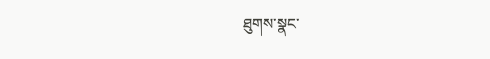ཐུགས་སྣང་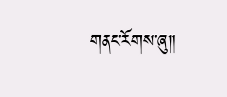གནང་རོགས་ཞུ༎